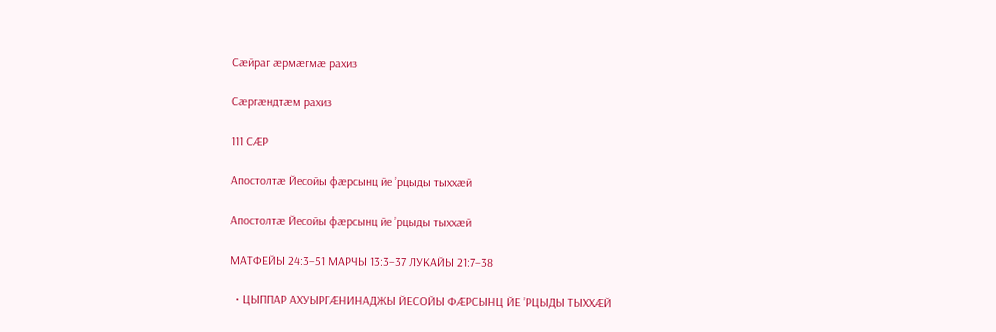Сӕйраг ӕрмӕгмӕ рахиз

Сӕргӕндтӕм рахиз

111 СӔР

Апостолтӕ Йесойы фӕрсынц йе ’рцыды тыххӕй

Апостолтӕ Йесойы фӕрсынц йе ’рцыды тыххӕй

МАТФЕЙЫ 24:3–51 МАРЧЫ 13:3–37 ЛУКАЙЫ 21:7–38

  • ЦЫППАР АХУЫРГӔНИНАДЖЫ ЙЕСОЙЫ ФӔРСЫНЦ ЙЕ ’РЦЫДЫ ТЫХХӔЙ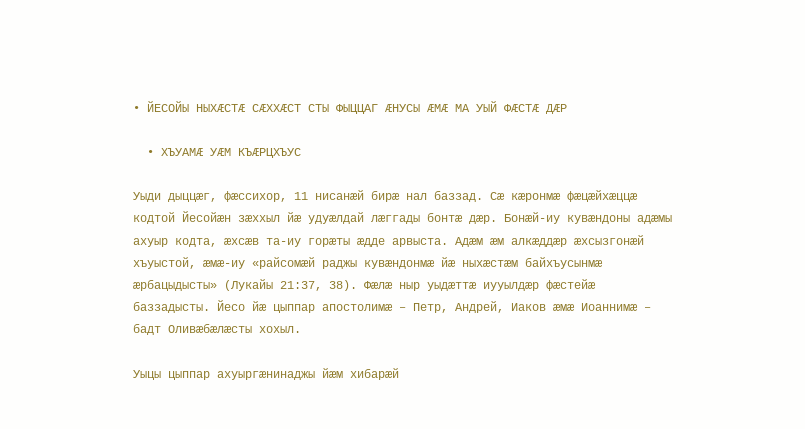• ЙЕСОЙЫ НЫХӔСТӔ СӔХХӔСТ СТЫ ФЫЦЦАГ ӔНУСЫ ӔМӔ МА УЫЙ ФӔСТӔ ДӔР

  • ХЪУАМӔ УӔМ КЪӔРЦХЪУС

Уыди дыццӕг, фӕссихор, 11 нисанӕй бирӕ нал баззад. Сӕ кӕронмӕ фӕцӕйхӕццӕ кодтой Йесойӕн зӕххыл йӕ удуӕлдай лӕггады бонтӕ дӕр. Бонӕй-иу кувӕндоны адӕмы ахуыр кодта, ӕхсӕв та-иу горӕты ӕдде арвыста. Адӕм ӕм алкӕддӕр ӕхсызгонӕй хъуыстой, ӕмӕ-иу «райсомӕй раджы кувӕндонмӕ йӕ ныхӕстӕм байхъусынмӕ ӕрбацыдысты» (Лукайы 21:37, 38). Фӕлӕ ныр уыдӕттӕ иууылдӕр фӕстейӕ баззадысты. Йесо йӕ цыппар апостолимӕ – Петр, Андрей, Иаков ӕмӕ Иоаннимӕ – бадт Оливӕбӕлӕсты хохыл.

Уыцы цыппар ахуыргӕнинаджы йӕм хибарӕй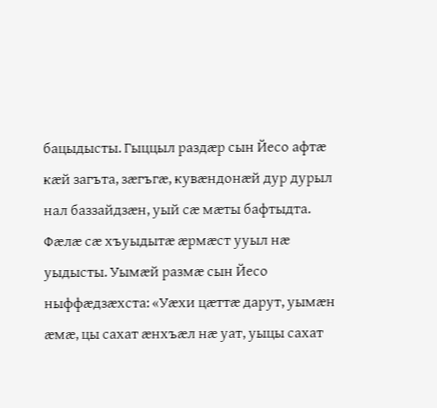бацыдысты. Гыццыл раздӕр сын Йесо афтӕ кӕй загъта, зӕгъгӕ, кувӕндонӕй дур дурыл нал баззайдзӕн, уый сӕ мӕты бафтыдта. Фӕлӕ сӕ хъуыдытӕ ӕрмӕст ууыл нӕ уыдысты. Уымӕй размӕ сын Йесо ныффӕдзӕхста: «Уӕхи цӕттӕ дарут, уымӕн ӕмӕ, цы сахат ӕнхъӕл нӕ уат, уыцы сахат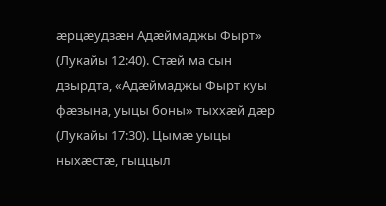ӕрцӕудзӕн Адӕймаджы Фырт» (Лукайы 12:40). Стӕй ма сын дзырдта, «Адӕймаджы Фырт куы фӕзына, уыцы боны» тыххӕй дӕр (Лукайы 17:30). Цымӕ уыцы ныхӕстӕ, гыццыл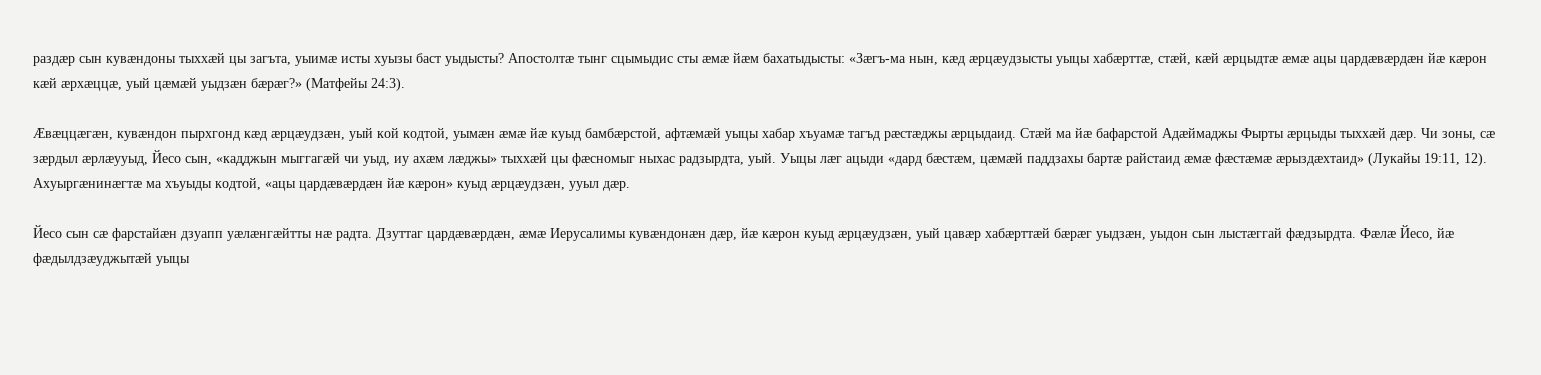раздӕр сын кувӕндоны тыххӕй цы загъта, уыимӕ исты хуызы баст уыдысты? Апостолтӕ тынг сцымыдис сты ӕмӕ йӕм бахатыдысты: «Зӕгъ-ма нын, кӕд ӕрцӕудзысты уыцы хабӕрттӕ, стӕй, кӕй ӕрцыдтӕ ӕмӕ ацы цардӕвӕрдӕн йӕ кӕрон кӕй ӕрхӕццӕ, уый цӕмӕй уыдзӕн бӕрӕг?» (Матфейы 24:3).

Ӕвӕццӕгӕн, кувӕндон пырхгонд кӕд ӕрцӕудзӕн, уый кой кодтой, уымӕн ӕмӕ йӕ куыд бамбӕрстой, афтӕмӕй уыцы хабар хъуамӕ тагъд рӕстӕджы ӕрцыдаид. Стӕй ма йӕ бафарстой Адӕймаджы Фырты ӕрцыды тыххӕй дӕр. Чи зоны, сӕ зӕрдыл ӕрлӕууыд, Йесо сын, «кадджын мыггагӕй чи уыд, иу ахӕм лӕджы» тыххӕй цы фӕсномыг ныхас радзырдта, уый. Уыцы лӕг ацыди «дард бӕстӕм, цӕмӕй паддзахы бартӕ райстаид ӕмӕ фӕстӕмӕ ӕрыздӕхтаид» (Лукайы 19:11, 12). Ахуыргӕнинӕгтӕ ма хъуыды кодтой, «ацы цардӕвӕрдӕн йӕ кӕрон» куыд ӕрцӕудзӕн, ууыл дӕр.

Йесо сын сӕ фарстайӕн дзуапп уӕлӕнгӕйтты нӕ радта. Дзуттаг цардӕвӕрдӕн, ӕмӕ Иерусалимы кувӕндонӕн дӕр, йӕ кӕрон куыд ӕрцӕудзӕн, уый цавӕр хабӕрттӕй бӕрӕг уыдзӕн, уыдон сын лыстӕггай фӕдзырдта. Фӕлӕ Йесо, йӕ фӕдылдзӕуджытӕй уыцы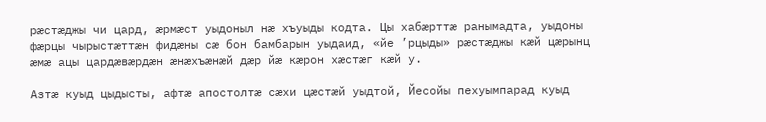рӕстӕджы чи цард, ӕрмӕст уыдоныл нӕ хъуыды кодта. Цы хабӕрттӕ ранымадта, уыдоны фӕрцы чырыстӕттӕн фидӕны сӕ бон бамбарын уыдаид, «йе ’рцыды» рӕстӕджы кӕй цӕрынц ӕмӕ ацы цардӕвӕрдӕн ӕнӕхъӕнӕй дӕр йӕ кӕрон хӕстӕг кӕй у.

Азтӕ куыд цыдысты, афтӕ апостолтӕ сӕхи цӕстӕй уыдтой, Йесойы пехуымпарад куыд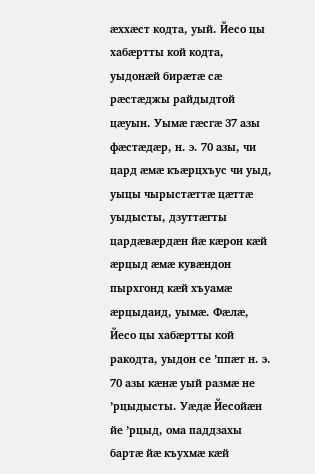ӕххӕст кодта, уый. Йесо цы хабӕртты кой кодта, уыдонӕй бирӕтӕ сӕ рӕстӕджы райдыдтой цӕуын. Уымӕ гӕсгӕ 37 азы фӕстӕдӕр, н. э. 70 азы, чи цард ӕмӕ къӕрцхъус чи уыд, уыцы чырыстӕттӕ цӕттӕ уыдысты, дзуттӕгты цардӕвӕрдӕн йӕ кӕрон кӕй ӕрцыд ӕмӕ кувӕндон пырхгонд кӕй хъуамӕ ӕрцыдаид, уымӕ. Фӕлӕ, Йесо цы хабӕртты кой ракодта, уыдон се ’ппӕт н. э. 70 азы кӕнӕ уый размӕ не ’рцыдысты. Уӕдӕ Йесойӕн йе ’рцыд, ома паддзахы бартӕ йӕ къухмӕ кӕй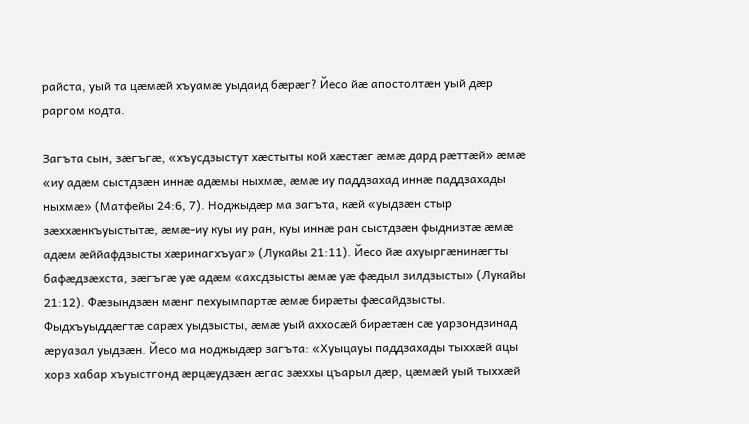райста, уый та цӕмӕй хъуамӕ уыдаид бӕрӕг? Йесо йӕ апостолтӕн уый дӕр раргом кодта.

Загъта сын, зӕгъгӕ, «хъусдзыстут хӕстыты кой хӕстӕг ӕмӕ дард рӕттӕй» ӕмӕ «иу адӕм сыстдзӕн иннӕ адӕмы ныхмӕ, ӕмӕ иу паддзахад иннӕ паддзахады ныхмӕ» (Матфейы 24:6, 7). Ноджыдӕр ма загъта, кӕй «уыдзӕн стыр зӕххӕнкъуыстытӕ, ӕмӕ-иу куы иу ран, куы иннӕ ран сыстдзӕн фыднизтӕ ӕмӕ адӕм ӕййафдзысты хӕринагхъуаг» (Лукайы 21:11). Йесо йӕ ахуыргӕнинӕгты бафӕдзӕхста, зӕгъгӕ уӕ адӕм «ахсдзысты ӕмӕ уӕ фӕдыл зилдзысты» (Лукайы 21:12). Фӕзындзӕн мӕнг пехуымпартӕ ӕмӕ бирӕты фӕсайдзысты. Фыдхъуыддӕгтӕ сарӕх уыдзысты, ӕмӕ уый аххосӕй бирӕтӕн сӕ уарзондзинад ӕруазал уыдзӕн. Йесо ма ноджыдӕр загъта: «Хуыцауы паддзахады тыххӕй ацы хорз хабар хъуыстгонд ӕрцӕудзӕн ӕгас зӕххы цъарыл дӕр, цӕмӕй уый тыххӕй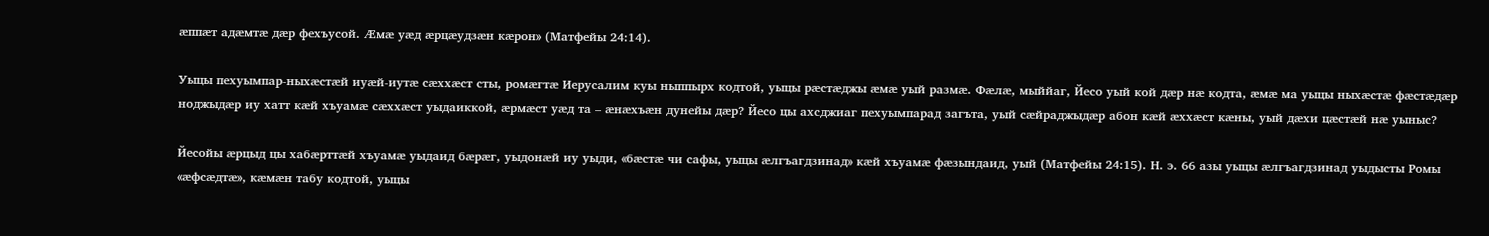ӕппӕт адӕмтӕ дӕр фехъусой. Ӕмӕ уӕд ӕрцӕудзӕн кӕрон» (Матфейы 24:14).

Уыцы пехуымпар-ныхӕстӕй иуӕй-иутӕ сӕххӕст сты, ромӕгтӕ Иерусалим куы ныппырх кодтой, уыцы рӕстӕджы ӕмӕ уый размӕ. Фӕлӕ, мыййаг, Йесо уый кой дӕр нӕ кодта, ӕмӕ ма уыцы ныхӕстӕ фӕстӕдӕр ноджыдӕр иу хатт кӕй хъуамӕ сӕххӕст уыдаиккой, ӕрмӕст уӕд та – ӕнӕхъӕн дунейы дӕр? Йесо цы ахсджиаг пехуымпарад загъта, уый сӕйраджыдӕр абон кӕй ӕххӕст кӕны, уый дӕхи цӕстӕй нӕ уыныс?

Йесойы ӕрцыд цы хабӕрттӕй хъуамӕ уыдаид бӕрӕг, уыдонӕй иу уыди, «бӕстӕ чи сафы, уыцы ӕлгъагдзинад» кӕй хъуамӕ фӕзындаид, уый (Матфейы 24:15). Н. э. 66 азы уыцы ӕлгъагдзинад уыдысты Ромы «ӕфсӕдтӕ», кӕмӕн табу кодтой, уыцы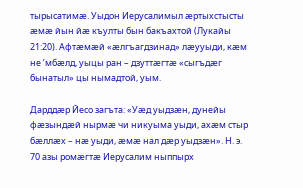тырысатимӕ. Уыдон Иерусалимыл ӕртыхстысты ӕмӕ йын йӕ къулты бын бакъахтой (Лукайы 21:20). Афтӕмӕй «ӕлгъагдзинад» лӕууыди, кӕм не ’мбӕлд, уыцы ран – дзуттӕгтӕ «сыгъдӕг бынатыл» цы нымадтой, уым.

Дарддӕр Йесо загъта: «Уӕд уыдзӕн, дунейы фӕзындӕй нырмӕ чи никуыма уыди, ахӕм стыр бӕллӕх – нӕ уыди, ӕмӕ нал дӕр уыдзӕн». Н. э. 70 азы ромӕгтӕ Иерусалим ныппырх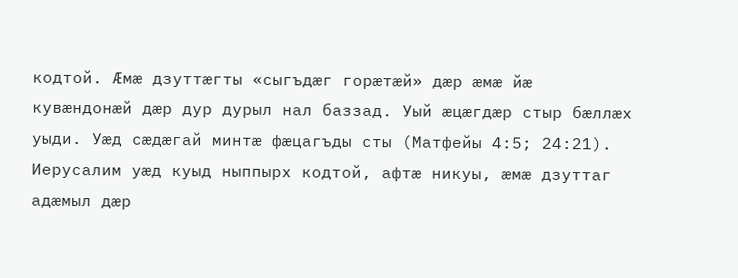кодтой. Ӕмӕ дзуттӕгты «сыгъдӕг горӕтӕй» дӕр ӕмӕ йӕ кувӕндонӕй дӕр дур дурыл нал баззад. Уый ӕцӕгдӕр стыр бӕллӕх уыди. Уӕд сӕдӕгай минтӕ фӕцагъды сты (Матфейы 4:5; 24:21). Иерусалим уӕд куыд ныппырх кодтой, афтӕ никуы, ӕмӕ дзуттаг адӕмыл дӕр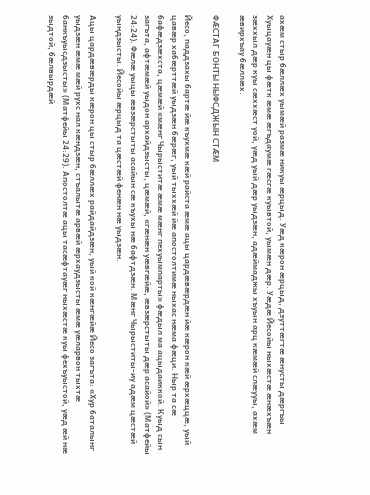ахӕм стыр бӕллӕх уымӕй размӕ никуы ӕрцыд. Уӕд кӕрон ӕрцыд, дзуттӕгтӕ ӕнусты дӕргъы Хуыцауӕн цы фӕтк ӕмӕ ӕгъдаумӕ гӕсгӕ куывтой, уымӕн дӕр. Уӕдӕ Йесойы ныхӕстӕ ӕнӕхъӕн зӕххыл дӕр куы сӕххӕст уой, уӕд уый дӕр уыдзӕн, адӕймаджы хъуын арц кӕмӕй слӕууы, ахӕм ӕвирхъау бӕллӕх.

ФӔСТАГ БОНТЫ НЫФСДЖЫН СТӔМ

Йесо, паддзахы бартӕ йӕ къухмӕ кӕй райста ӕмӕ ацы цардӕвӕрдӕн йӕ кӕрон кӕй ӕрхӕццӕ, уый цавӕр хабӕрттӕй уыдзӕн бӕрӕг, уый тыххӕй йӕ апостолтимӕ ныхас нӕма фӕци. Ныр та сӕ бафӕдзӕхста, цӕмӕй «мӕнг Чырыститӕ ӕмӕ мӕнг пехуымпарты» фӕдыл ма ацыдаиккой. Куыд сын загъта, афтӕмӕй уыдон архайдзысты, цӕмӕй, «гӕнӕн уӕвгӕйӕ, ӕвзӕрстыты дӕр асайой» (Матфейы 24:24). Фӕлӕ уыцы ӕвзӕрстыты асайын сӕ къухы нӕ бафтдзӕн. Мӕнг Чырыститы-иу адӕм цӕстӕй уындзысты. Йесойы ӕрцыд та цӕстӕй фенӕн нӕ уыдзӕн.

Ацы цардӕвӕрды кӕрон цы стыр бӕллӕх райдайдзӕн, уый кой кӕнгӕйӕ Йесо загъта: «Хур баталынг уыдзӕн ӕмӕ мӕй рухс нал кӕндзӕн, стъалытӕ арвӕй ӕрхаудзысты ӕмӕ уӕларвон тыхтӕ банкъуысдзысты» (Матфейы 24:29). Апостолтӕ ацы тасӕфтауӕг ныхӕстӕ куы фехъуыстой, уӕд ӕй нӕ зыдтой, бӕлвырдӕй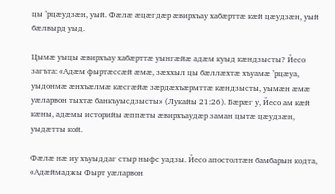цы ’рцӕудзӕн, уый. Фӕлӕ ӕцӕгдӕр ӕвирхъау хабӕрттӕ кӕй цӕудзӕн, уый бӕлвырд уыд.

Цымӕ уыцы ӕвирхъау хабӕрттӕ уынгӕйӕ адӕм куыд кӕндзысты? Йесо загъта: «Адӕм фыртӕссӕй ӕмӕ, зӕххыл цы бӕллӕхтӕ хъуамӕ ’рцӕуа, уыдонмӕ ӕнхъӕлмӕ кӕсгӕйӕ зӕрдӕхъӕрмттӕ кӕндзысты, уымӕн ӕмӕ уӕларвон тыхтӕ банкъуысдзысты» (Лукайы 21:26). Бӕрӕг у, Йесо ам кӕй кӕны, адӕмы историйы ӕппӕты ӕвирхъаудӕр заман цытӕ цӕудзӕн, уыдӕтты кой.

Фӕлӕ нӕ иу хъуыддаг стыр ныфс уадзы. Йесо апостолтӕн бамбарын кодта, «Адӕймаджы Фырт уӕларвон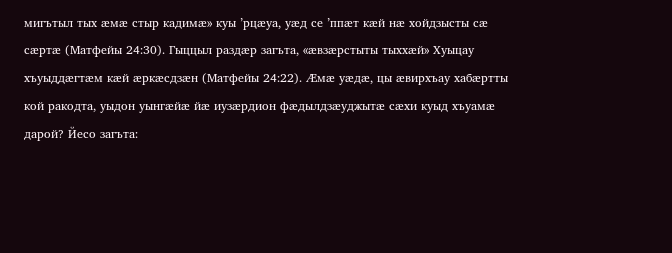мигътыл тых ӕмӕ стыр кадимӕ» куы ’рцӕуа, уӕд се ’ппӕт кӕй нӕ хойдзысты сӕ сӕртӕ (Матфейы 24:30). Гыццыл раздӕр загъта, «ӕвзӕрстыты тыххӕй» Хуыцау хъуыддӕгтӕм кӕй ӕркӕсдзӕн (Матфейы 24:22). Ӕмӕ уӕдӕ, цы ӕвирхъау хабӕртты кой ракодта, уыдон уынгӕйӕ йӕ иузӕрдион фӕдылдзӕуджытӕ сӕхи куыд хъуамӕ дарой? Йесо загъта: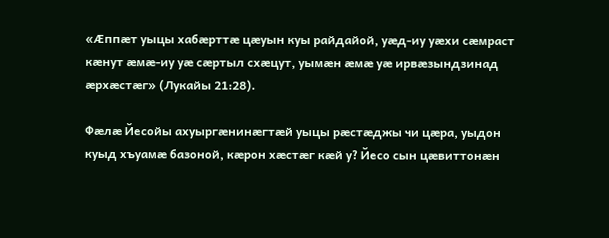«Ӕппӕт уыцы хабӕрттӕ цӕуын куы райдайой, уӕд-иу уӕхи сӕмраст кӕнут ӕмӕ-иу уӕ сӕртыл схӕцут, уымӕн ӕмӕ уӕ ирвӕзындзинад ӕрхӕстӕг» (Лукайы 21:28).

Фӕлӕ Йесойы ахуыргӕнинӕгтӕй уыцы рӕстӕджы чи цӕра, уыдон куыд хъуамӕ базоной, кӕрон хӕстӕг кӕй у? Йесо сын цӕвиттонӕн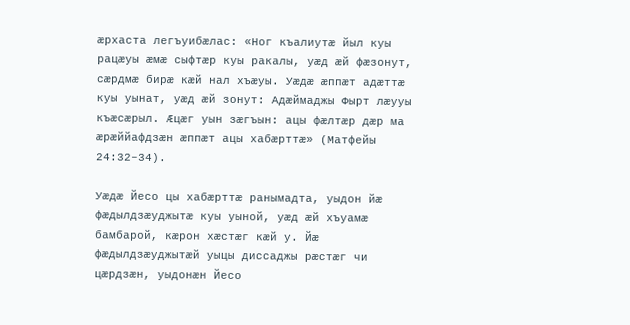ӕрхаста легъуибӕлас: «Ног къалиутӕ йыл куы рацӕуы ӕмӕ сыфтӕр куы ракалы, уӕд ӕй фӕзонут, сӕрдмӕ бирӕ кӕй нал хъӕуы. Уӕдӕ ӕппӕт адӕттӕ куы уынат, уӕд ӕй зонут: Адӕймаджы Фырт лӕууы къӕсӕрыл. Ӕцӕг уын зӕгъын: ацы фӕлтӕр дӕр ма ӕрӕййафдзӕн ӕппӕт ацы хабӕрттӕ» (Матфейы 24:32–34).

Уӕдӕ Йесо цы хабӕрттӕ ранымадта, уыдон йӕ фӕдылдзӕуджытӕ куы уыной, уӕд ӕй хъуамӕ бамбарой, кӕрон хӕстӕг кӕй у. Йӕ фӕдылдзӕуджытӕй уыцы диссаджы рӕстӕг чи цӕрдзӕн, уыдонӕн Йесо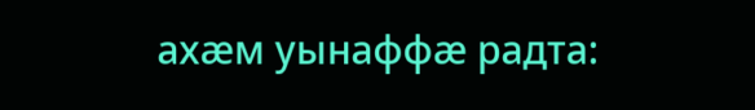ахӕм уынаффӕ радта: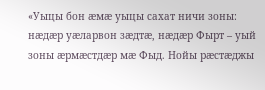«Уыцы бон ӕмӕ уыцы сахат ничи зоны: нӕдӕр уӕларвон зӕдтӕ, нӕдӕр Фырт – уый зоны ӕрмӕстдӕр мӕ Фыд. Нойы рӕстӕджы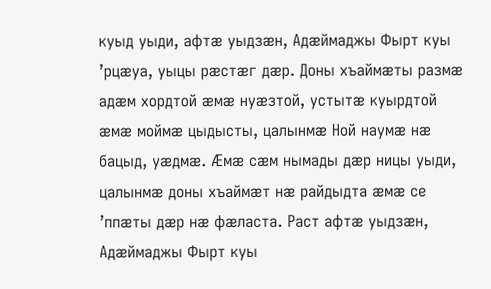куыд уыди, афтӕ уыдзӕн, Адӕймаджы Фырт куы ’рцӕуа, уыцы рӕстӕг дӕр. Доны хъаймӕты размӕ адӕм хордтой ӕмӕ нуӕзтой, устытӕ куырдтой ӕмӕ моймӕ цыдысты, цалынмӕ Ной наумӕ нӕ бацыд, уӕдмӕ. Ӕмӕ сӕм нымады дӕр ницы уыди, цалынмӕ доны хъаймӕт нӕ райдыдта ӕмӕ се ’ппӕты дӕр нӕ фӕласта. Раст афтӕ уыдзӕн, Адӕймаджы Фырт куы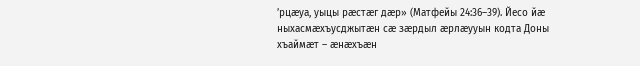’рцӕуа, уыцы рӕстӕг дӕр» (Матфейы 24:36–39). Йесо йӕ ныхасмӕхъусджытӕн сӕ зӕрдыл ӕрлӕууын кодта Доны хъаймӕт – ӕнӕхъӕн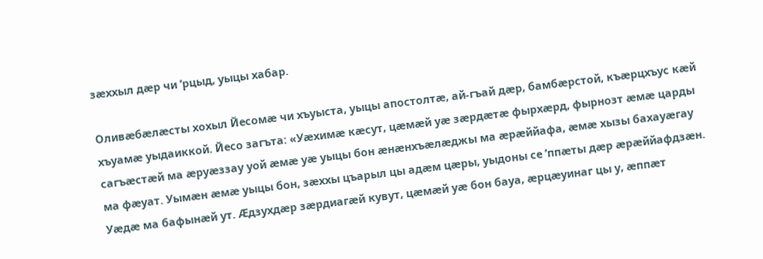зӕххыл дӕр чи ’рцыд, уыцы хабар.

Оливӕбӕлӕсты хохыл Йесомӕ чи хъуыста, уыцы апостолтӕ, ай-гъай дӕр, бамбӕрстой, къӕрцхъус кӕй хъуамӕ уыдаиккой. Йесо загъта: «Уӕхимӕ кӕсут, цӕмӕй уӕ зӕрдӕтӕ фырхӕрд, фырнозт ӕмӕ царды сагъӕстӕй ма ӕруӕззау уой ӕмӕ уӕ уыцы бон ӕнӕнхъӕлӕджы ма ӕрӕййафа, ӕмӕ хызы бахауӕгау ма фӕуат. Уымӕн ӕмӕ уыцы бон, зӕххы цъарыл цы адӕм цӕры, уыдоны се ’ппӕты дӕр ӕрӕййафдзӕн. Уӕдӕ ма бафынӕй ут. Ӕдзухдӕр зӕрдиагӕй кувут, цӕмӕй уӕ бон бауа, ӕрцӕуинаг цы у, ӕппӕт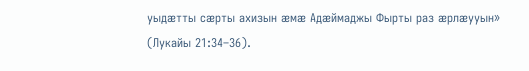уыдӕтты сӕрты ахизын ӕмӕ Адӕймаджы Фырты раз ӕрлӕууын» (Лукайы 21:34–36).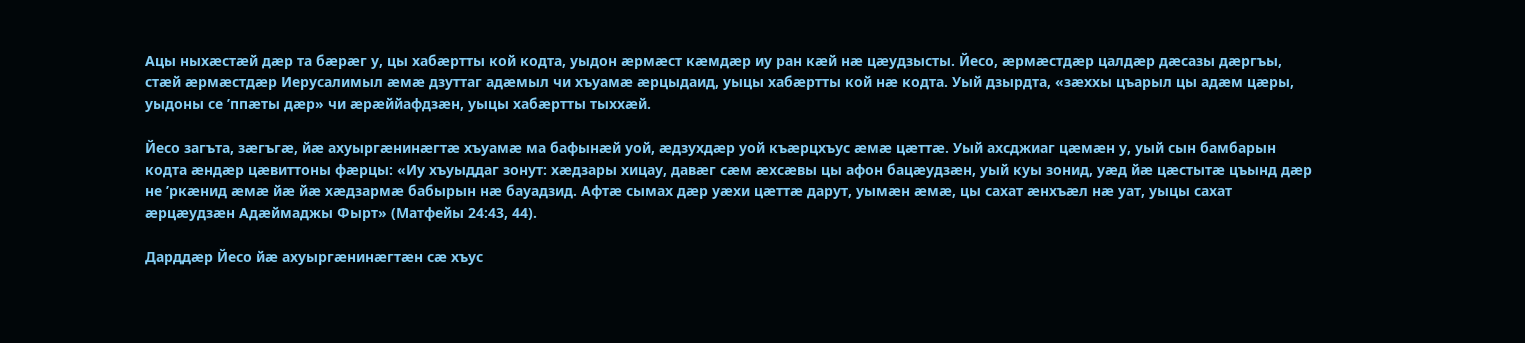Ацы ныхӕстӕй дӕр та бӕрӕг у, цы хабӕртты кой кодта, уыдон ӕрмӕст кӕмдӕр иу ран кӕй нӕ цӕудзысты. Йесо, ӕрмӕстдӕр цалдӕр дӕсазы дӕргъы, стӕй ӕрмӕстдӕр Иерусалимыл ӕмӕ дзуттаг адӕмыл чи хъуамӕ ӕрцыдаид, уыцы хабӕртты кой нӕ кодта. Уый дзырдта, «зӕххы цъарыл цы адӕм цӕры, уыдоны се ’ппӕты дӕр» чи ӕрӕййафдзӕн, уыцы хабӕртты тыххӕй.

Йесо загъта, зӕгъгӕ, йӕ ахуыргӕнинӕгтӕ хъуамӕ ма бафынӕй уой, ӕдзухдӕр уой къӕрцхъус ӕмӕ цӕттӕ. Уый ахсджиаг цӕмӕн у, уый сын бамбарын кодта ӕндӕр цӕвиттоны фӕрцы: «Иу хъуыддаг зонут: хӕдзары хицау, давӕг сӕм ӕхсӕвы цы афон бацӕудзӕн, уый куы зонид, уӕд йӕ цӕстытӕ цъынд дӕр не ’ркӕнид ӕмӕ йӕ йӕ хӕдзармӕ бабырын нӕ бауадзид. Афтӕ сымах дӕр уӕхи цӕттӕ дарут, уымӕн ӕмӕ, цы сахат ӕнхъӕл нӕ уат, уыцы сахат ӕрцӕудзӕн Адӕймаджы Фырт» (Матфейы 24:43, 44).

Дарддӕр Йесо йӕ ахуыргӕнинӕгтӕн сӕ хъус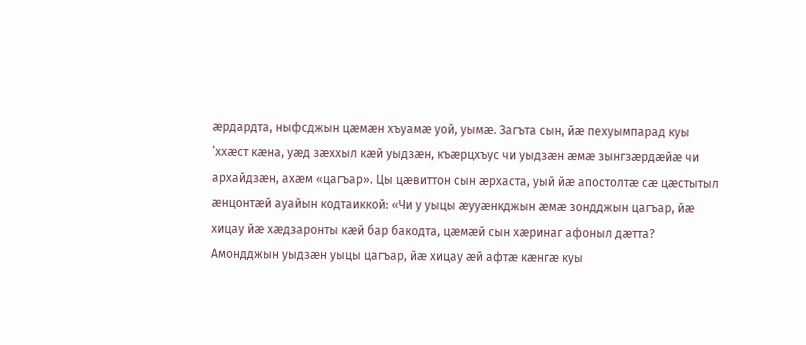ӕрдардта, ныфсджын цӕмӕн хъуамӕ уой, уымӕ. Загъта сын, йӕ пехуымпарад куы ’ххӕст кӕна, уӕд зӕххыл кӕй уыдзӕн, къӕрцхъус чи уыдзӕн ӕмӕ зынгзӕрдӕйӕ чи архайдзӕн, ахӕм «цагъар». Цы цӕвиттон сын ӕрхаста, уый йӕ апостолтӕ сӕ цӕстытыл ӕнцонтӕй ауайын кодтаиккой: «Чи у уыцы ӕууӕнкджын ӕмӕ зондджын цагъар, йӕ хицау йӕ хӕдзаронты кӕй бар бакодта, цӕмӕй сын хӕринаг афоныл дӕтта? Амондджын уыдзӕн уыцы цагъар, йӕ хицау ӕй афтӕ кӕнгӕ куы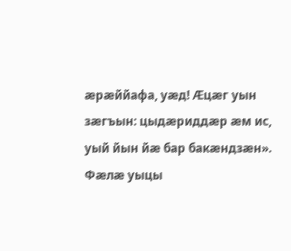ӕрӕййафа, уӕд! Ӕцӕг уын зӕгъын: цыдӕриддӕр ӕм ис, уый йын йӕ бар бакӕндзӕн». Фӕлӕ уыцы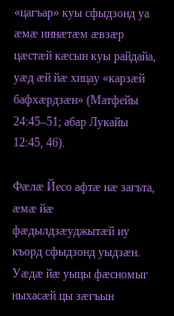«цагъар» куы сфыдзонд уа ӕмӕ иннӕтӕм ӕвзӕр цӕстӕй кӕсын куы райдайа, уӕд ӕй йӕ хицау «карзӕй бафхӕрдзӕн» (Матфейы 24:45–51; абар Лукайы 12:45, 46).

Фӕлӕ Йесо афтӕ нӕ загъта, ӕмӕ йӕ фӕдылдзӕуджытӕй иу къорд сфыдзонд уыдзӕн. Уӕдӕ йӕ уыцы фӕсномыг ныхасӕй цы зӕгъын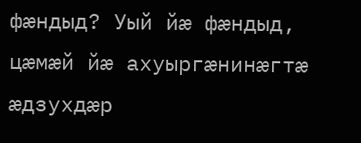фӕндыд? Уый йӕ фӕндыд, цӕмӕй йӕ ахуыргӕнинӕгтӕ ӕдзухдӕр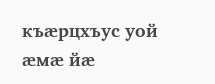къӕрцхъус уой ӕмӕ йӕ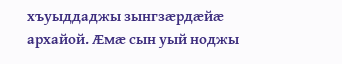хъуыддаджы зынгзӕрдӕйӕ архайой. Ӕмӕ сын уый ноджы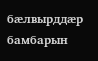бӕлвырддӕр бамбарын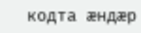кодта ӕндӕр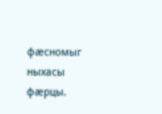фӕсномыг ныхасы фӕрцы.